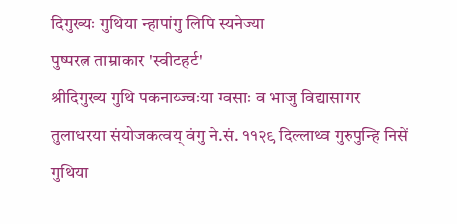दिगुख्यः गुथिया न्हापांगु लिपि स्यनेज्या
पुष्परत्न ताम्राकार 'स्वीटहर्ट'
श्रीदिगुख्य गुथि पकनाय्ज्वःया ग्वसाः व भाजु विद्यासागर तुलाधरया संयोजकत्वय् वंगु ने.सं. ११२९ दिल्लाथ्व गुरुपुन्हि निसें गुथिया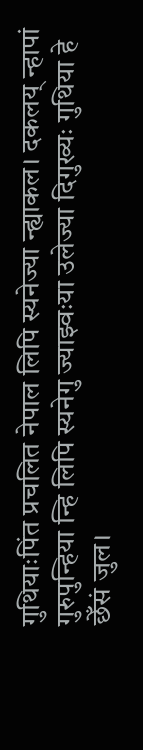गुथियाःपिंत प्रचलित नेपाल लिपि स्यनेज्या न्ह्याकल। दकलय् न्हापां गुरुपुन्हिया न्हि लिपि स्यनेगु ज्याझ्वःया उलेज्या दिगुख्यः गुथिया हे छेँसं जुल।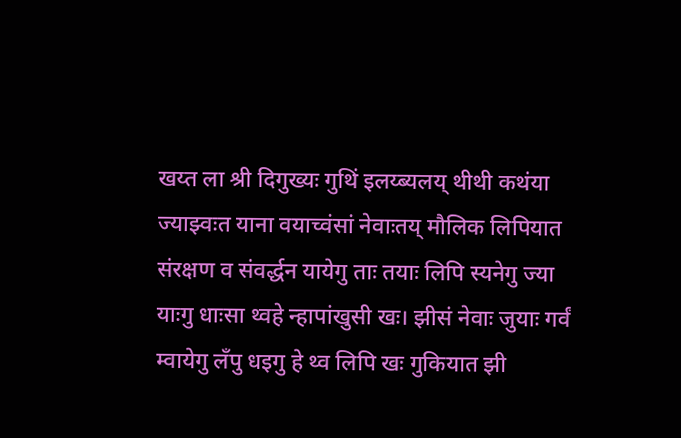खय्त ला श्री दिगुख्यः गुथिं इलय्ब्यलय् थीथी कथंया ज्याझ्वःत याना वयाच्वंसां नेवाःतय् मौलिक लिपियात संरक्षण व संवर्द्धन यायेगु ताः तयाः लिपि स्यनेगु ज्या याःगु धाःसा थ्वहे न्हापांखुसी खः। झीसं नेवाः जुयाः गर्वं म्वायेगु लँपु धइगु हे थ्व लिपि खः गुकियात झी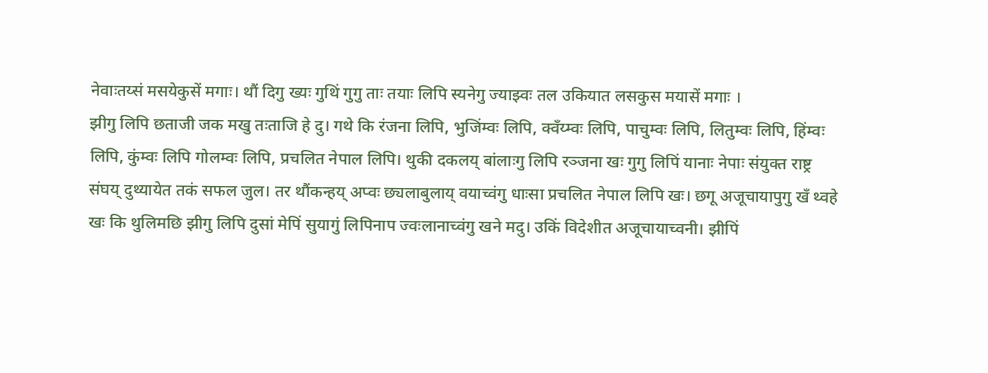नेवाःतय्सं मसयेकुसें मगाः। थौं दिगु ख्यः गुथिं गुगु ताः तयाः लिपि स्यनेगु ज्याझ्वः तल उकियात लसकुस मयासें मगाः ।
झीगु लिपि छताजी जक मखु तःताजि हे दु। गथे कि रंजना लिपि, भुजिंम्वः लिपि, क्वँय्म्वः लिपि, पाचुम्वः लिपि, लितुम्वः लिपि, हिंम्वः लिपि, कुंम्वः लिपि गोलम्वः लिपि, प्रचलित नेपाल लिपि। थुकी दकलय् बांलाःगु लिपि रञ्जना खः गुगु लिपिं यानाः नेपाः संयुक्त राष्ट्र संघय् दुथ्यायेत तकं सफल जुल। तर थौंकन्हय् अप्वः छ्यलाबुलाय् वयाच्वंगु धाःसा प्रचलित नेपाल लिपि खः। छगू अजूचायापुगु खँ थ्वहे खः कि थुलिमछि झीगु लिपि दुसां मेपिं सुयागुं लिपिनाप ज्वःलानाच्वंगु खने मदु। उकिं विदेशीत अजूचायाच्वनी। झीपिं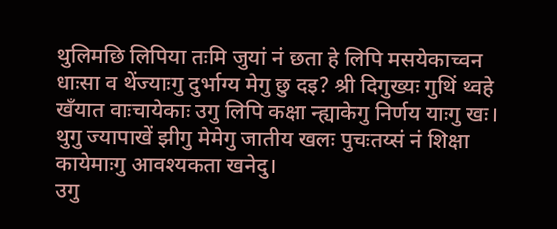थुलिमछि लिपिया तःमि जुयां नं छता हे लिपि मसयेकाच्वन धाःसा व थेंज्याःगु दुर्भाग्य मेगु छु दइ? श्री दिगुख्यः गुथिं थ्वहे खँयात वाःचायेकाः उगु लिपि कक्षा न्ह्याकेगु निर्णय याःगु खः। थुगु ज्यापाखें झीगु मेमेगु जातीय खलः पुचःतय्सं नं शिक्षा कायेमाःगु आवश्यकता खनेदु।
उगु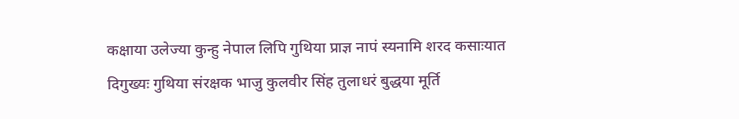कक्षाया उलेज्या कुन्हु नेपाल लिपि गुथिया प्राज्ञ नापं स्यनामि शरद कसाःयात दिगुख्यः गुथिया संरक्षक भाजु कुलवीर सिंह तुलाधरं बुद्धया मूर्ति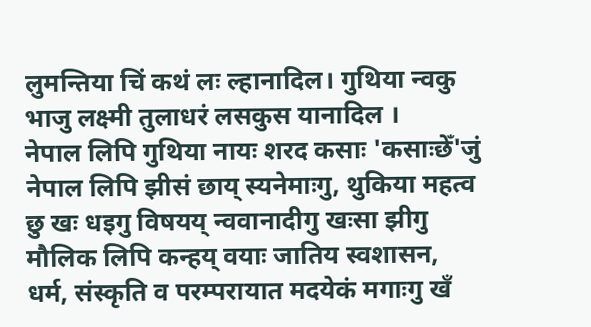लुमन्तिया चिं कथं लः ल्हानादिल। गुथिया न्वकु भाजु लक्ष्मी तुलाधरं लसकुस यानादिल ।
नेपाल लिपि गुथिया नायः शरद कसाः 'कसाःछेँ'जुं नेपाल लिपि झीसं छाय् स्यनेमाःगु, थुकिया महत्व छु खः धइगु विषयय् न्ववानादीगु खःसा झीगु मौलिक लिपि कन्हय् वयाः जातिय स्वशासन, धर्म, संस्कृति व परम्परायात मदयेकं मगाःगु खँ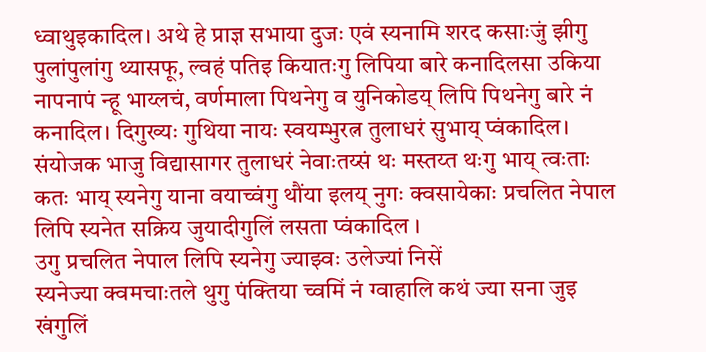ध्वाथुइकादिल। अथे हे प्राज्ञ सभाया दुजः एवं स्यनामि शरद कसाःजुं झीगु पुलांपुलांगु थ्यासफू, ल्वहं पतिइ कियातःगु लिपिया बारे कनादिलसा उकिया नापनापं न्हू भाय्लचं, वर्णमाला पिथनेगु व युनिकोडय् लिपि पिथनेगु बारे नं कनादिल। दिगुख्यः गुथिया नायः स्वयम्भुरत्न तुलाधरं सुभाय् प्वंकादिल। संयोजक भाजु विद्यासागर तुलाधरं नेवाःतय्सं थः मस्तय्त थःगु भाय् त्वःताः कतः भाय् स्यनेगु याना वयाच्वंगु थौंया इलय् नुगः क्वसायेकाः प्रचलित नेपाल लिपि स्यनेत सक्रिय जुयादीगुलिं लसता प्वंकादिल ।
उगु प्रचलित नेपाल लिपि स्यनेगु ज्याझ्वः उलेज्यां निसें
स्यनेज्या क्वमचाःतले थुगु पंक्तिया च्वमिं नं ग्वाहालि कथं ज्या सना जुइ खंगुलिं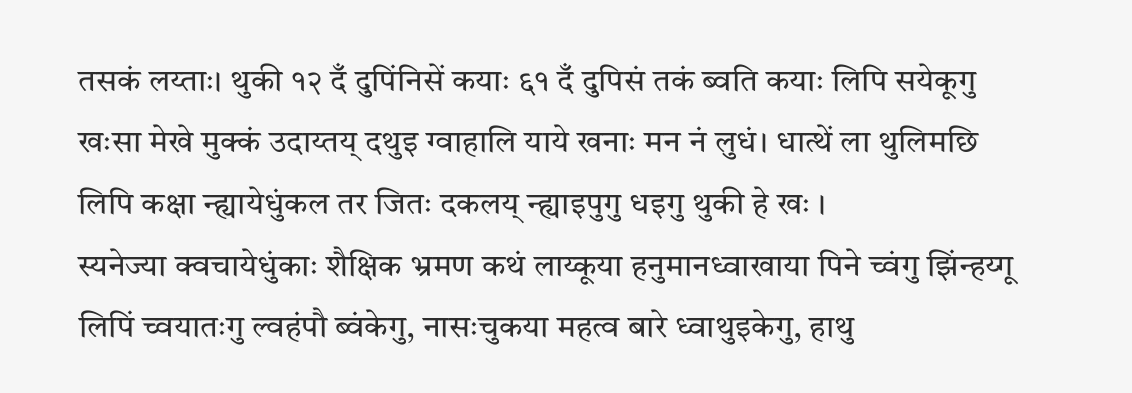तसकं लय्ताः। थुकी १२ दँ दुपिंनिसें कयाः ६१ दँ दुपिसं तकं ब्वति कयाः लिपि सयेकूगु खःसा मेखे मुक्कं उदाय्तय् दथुइ ग्वाहालि याये खनाः मन नं लुधं। धात्थें ला थुलिमछि लिपि कक्षा न्ह्यायेधुंकल तर जितः दकलय् न्ह्याइपुगु धइगु थुकी हे खः ।
स्यनेज्या क्वचायेधुंकाः शैक्षिक भ्रमण कथं लाय्कूया हनुमानध्वाखाया पिने च्वंगु झिंन्हय्गू लिपिं च्वयातःगु ल्वहंपौ ब्वंकेगु, नासःचुकया महत्व बारे ध्वाथुइकेगु, हाथु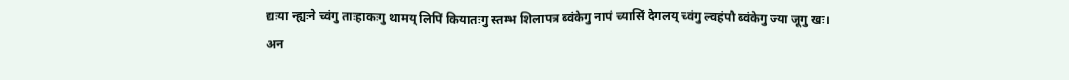द्यःया न्ह्यःने च्वंगु ताःहाकःगु थामय् लिपिं कियातःगु स्तम्भ शिलापत्र ब्वंकेगु नापं च्यासिं देगलय् च्वंगु ल्वहंपौ ब्वंकेगु ज्या जूगु खः। अन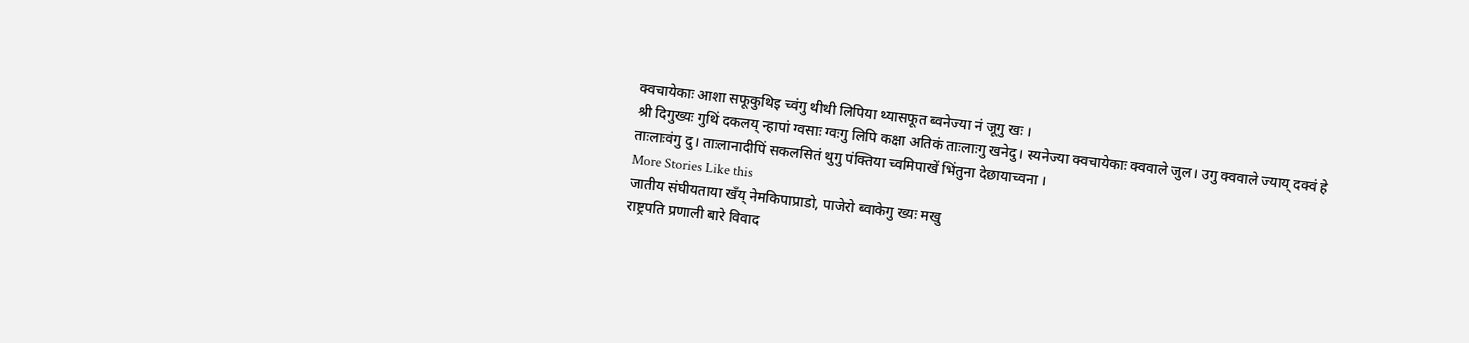क्वचायेकाः आशा सफूकुथिइ च्वंगु थीथी लिपिया थ्यासफूत ब्वनेज्या नं जूगु खः ।
श्री दिगुख्यः गुथिं दकलय् न्हापां ग्वसाः ग्वःगु लिपि कक्षा अतिकं ताःलाःगु खनेदु। स्यनेज्या क्वचायेकाः क्ववाले जुल। उगु क्ववाले ज्याय् दक्वं हे ताःलाःवंगु दु। ताःलानादीपिं सकलसितं थुगु पंक्तिया च्वमिपाखें भिंतुना देछायाच्वना ।
More Stories Like this
जातीय संघीयताया खँय् नेमकिपाप्राडो, पाजेरो ब्वाकेगु ख्यः मखु
राष्ट्रपति प्रणाली बारे विवाद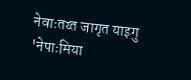नेवाःतय्त जागृत याइगु 'नेपाःमिया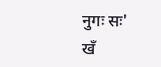नुगः सः'
खँ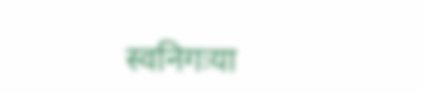स्वनिगःया